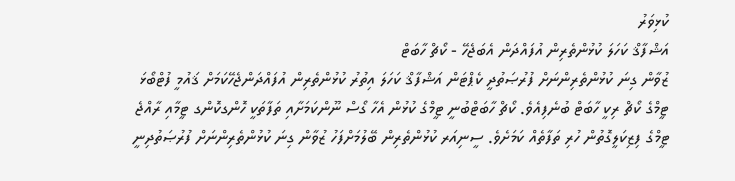ކުޅިވަރު
އަޝްފާޤް ކަހަލަ ކުޅުންތެރިން އުފައްދަން އެބަޖެހޭ - ކޯޗް ހާބަޓް
ޒުވާން ގިނަ ކުޅުންތެރިންނަށް ފުރުޞަތުދީ ކެޕްޓަން އަޝްފާޤް ކަހަލަ އިތުރު ކުޅުންތެރިން އުފައްދަންޖެހޭކަމަށް ޤައުމީ ފުޓްބޯޅަ ޓީމްގެ ކޯޗް ރިކީ ހާބަޓް ބުނެފިއެވެ. ކޯޗް ހާބަޓްބުނީ ޓީމްގެ ކުޅުން އެހާ ގޯސް ނޫންކަމަށާއި ތަފާތަކީ ހޮންގކޮންގ ޓީމާއި ރާއްޖެ ޓީމްގެ ފިޒިކަލީގޮތުން ހުރި ތަފާތެއް ކަމަށެވެ. ސީނިއަރ ކުޅުންތެރިން ބޭލުމަށްފަހު ޒުވާން ގިނަ ކުޅުންތެރިންނަށް ފުރުޞަތުދިނީ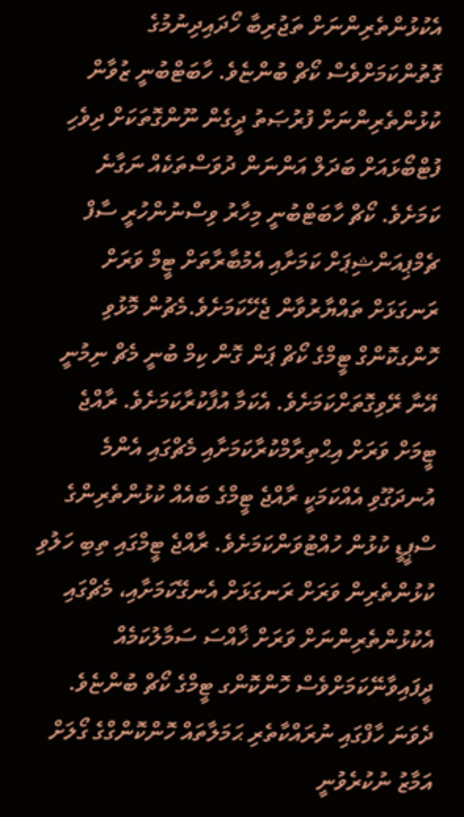އެކުޅުންތެރިންނަށް ތަޖުރިބާ ހޯދައިދިނުމުގެ ގޮތުންކަމަށްވެސް ކޯޗް ބުންޏެވެ. ހާބަޓްބުނީ ޒުވާން ކުޅުންތެރިންނަށް ފުރުޞަތު ދީގެން ނޫންގޮތަކަށް ދިވެހި ފުޓްބޯޅައަށް ބަދަލް އަންނަން ދުވަސްތަކެއް ނަގާނެ ކަމަށެވެ. ކޯޗް ހާބަޓްބުނީ މިހާރު ވިސްނުންހުރީ ސާފް ޗެމްޕިއަންޝިޕަށް ކަމަށާއި އެމުބާރާތަށް ޓީމް ވަރަށް ރަނގަޅަށް ތައްޔާރުވާން ޖެހޭކަމަށެވެ.މެޗުން މޮޅުވި ހޮންގކޮންގް ޓީމްގެ ކޯޗް ޕަން ގޮން ކިމް ބުނީ މެޗް ނިމުނީ އޭނާ ރޭވިގޮތަށްކަމަށެވެ. އެކަމާ އުފާކުރާކަމަށެވެ. ރާއްޖެ ޓީމަށް ވަރަށް އިޙްތިރާމްކުރާކަމަށާއި މެޗްގައި އެންމެ އުނދަގޫވި އެއްކަމަކީ ރާއްޖެ ޓީމްގެ ބައެއް ކުޅުންތެރިންގެ ސްޕީޑީ ކުޅުން ހުއްޓުވަންކަމަށެވެ. ރާއްޖެ ޓީމްގައި ތިބި ހަލުވި ކުޅުންތެރިން ވަރަށް ރަނގަޅަށް އެނގޭކަމަށާއި، މެޗްގައި އެކުޅުންތެރިންނަށް ވަރަށް ޚާއްސަ ސަމާލުކަމެއް ދީފައިވާނޭކަމަށްވެސް ހޮންކޮންގ ޓީމްގެ ކޯޗް ބުންޏެވެ. ދެވަނަ ހާފްގައި ނުރައްކާތެރި ޙަމަލާތައް ހޮންކޮންގްގެ ގޯލަށް އަމާޒު ނުކުރެވުނީ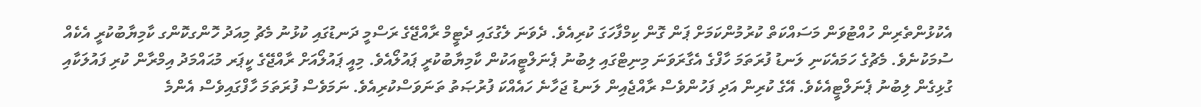އެކުޅުންތެރިން ހުއްޓުވަން މަސައްކަތް ކުރުމުންކަމަށް ޕަން ގޮން ކިމްފާހަގަ ކުރިއެވެ. ދެވަނަ ލެގުގައި ދެޓީމް ރާއްޖޭގެ ރަސްމީ ދަނޑުގައި ކުޅުނު މެޗު މިއަދު ހޮންގކޮންގ ކާމިޔާބުކުރީ އެކެއް ސުމަކުނެވެ. މެޗުގެ ހަމައެކަނި ލަނޑު ފުރަތަމަ ހާފްގެ އެގާރަވަނަ މިނިޓްގައި ލިބުނު ޕެނަލްޓީއަކުން ކާމިޔާބުކުރީ ޕައުލޯއެވެ. މިއީ ޕައުލޯއަށް ރާއްޖޭގެ ކީޕަރ މުޙައްމަދު އިމްރާން ކުރި ފައުލަކާއި ގުޅިގެން ލިބުނު ޕެނަލްޓީއެކެވެ. އޭގެ ކުރިން އަދި ފަހުންވެސް ރާއްޖެއިން ލަނޑު ޖަހާނެ ހައެއްކަ ފުރުޞަތު ތަނަވަސްކުރިއެވެ. ނަމަވެސް ފުރަތަމަ ހާފްގައިވެސް އެންމެ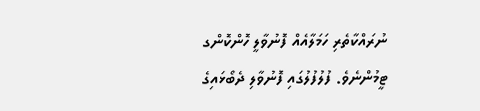ނުރައްކާތެރި ހަމަލާއެއް ފޮނުވާލީ ހޮންކޮންގ ޓީމުންނެވެ. ފުލުފުލުގައި ފޮނުވާލި ދެބޯޅައިގެ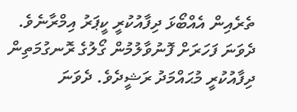ތެރެއިން އެއްބޯޅަ ދިފާއުކުރީ ކީޕަރު އިމްރާނެވެ. ދެވަނަ ފަހަރަށް ފޮނުވާލުމުން ގޯލުގެ ރޮނގުމަތިން ދިފާއުކުރީ މުޙައްމަދު ރަޝީދެވެ. ދެވަނަ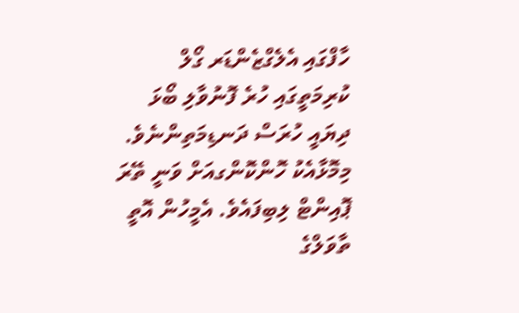ހާފްގައި އެލެގްޒެންޑަރ ގޯލް ކުރިމަތީގައި ހުރެ ފޮނުވާލި ބޯޅަ ދިޔައީ ހުރަސް ދަނޑިމަތިންނެވެ. މިމޮޅާއެކު ހޮންކޮންގއަށް ވަނީ ތޭރަ ޕޮއިންޓް ލިބިފައެވެ. އެމީހުން އޮތީ ތާވަލްގެ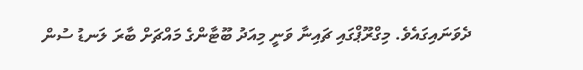ދެވަނައިގައެވެ. މިގްރޫޕްގައި ޗައިނާ ވަނީ މިއަދު ބޫޓާންގެ މައްޗަށް ބާރަ ލަނޑު ސުން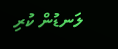ލަނޑުން ކުރި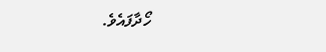ހޯދާފައެވެ.